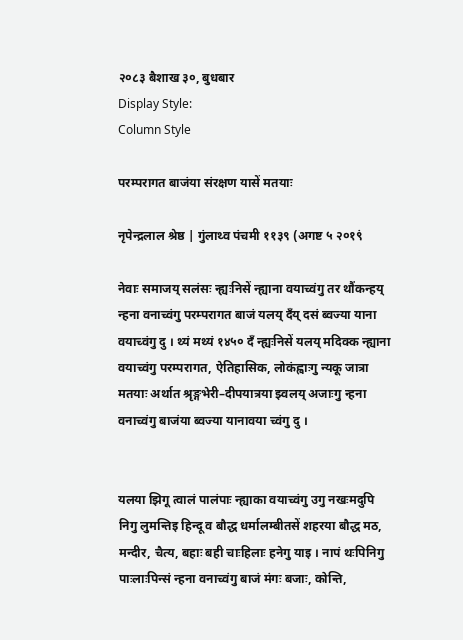२०८३ बैशाख ३०, बुधबार
Display Style:
Column Style

परम्परागत बाजंया संरक्षण यासें मतयाः

नृपेन्द्रलाल श्रेष्ठ | गुंलाथ्व पंचमी ११३९ (अगष्ट ५ २०१९ं

नेवाः समाजय् सलंसः न्ह्यःनिसें न्ह्याना वयाच्वंगु तर थौंकन्हय् न्हना वनाच्वंगु परम्परागत बाजं यलय् दँय् दसं ब्वज्या याना वयाच्वंगु दु । थ्यं मथ्यं १४५० दँ न्ह्यःनिसें यलय् मदिक्क न्ह्याना वयाच्वंगु परम्परागत, ऐतिहासिक, लोकंह्वाःगु न्यकू जात्रा मतयाः अर्थात श्रृङ्गभेरी–दीपयात्रया झ्वलय् अजाःगु न्हना वनाच्वंगु बाजंया ब्वज्या यानावया च्वंगु दु ।


यलया झिगू त्वालं पालंपाः न्ह्याका वयाच्वंगु उगु नखःमदुपि निगु लुमन्तिइ हिन्दू व बौद्ध धर्मालम्बीतसें शहरया बौद्ध मठ, मन्दीर, चैत्य, बहाः बही चाःहिलाः हनेगु याइ । नापं थःपिनिगु पाःलाःपिन्सं न्हना वनाच्वंगु बाजं मंगः बजाः, कोन्ति,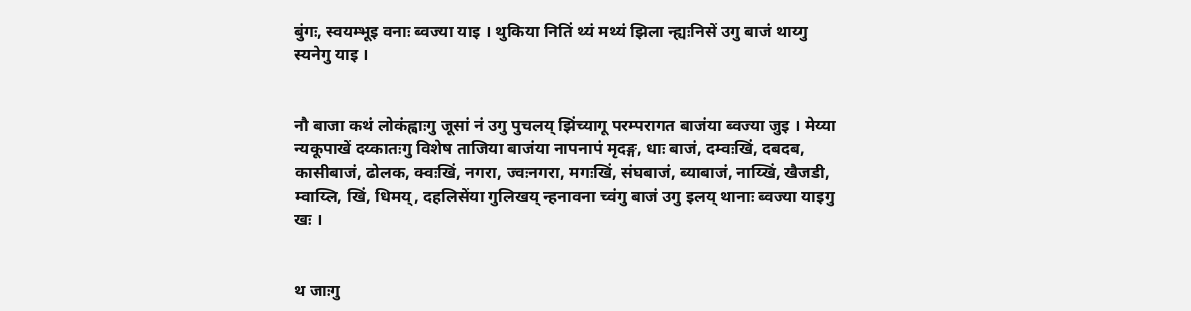बुंगः, स्वयम्भूइ वनाः ब्वज्या याइ । थुकिया नितिं थ्यं मथ्यं झिला न्ह्यःनिसें उगु बाजं थाय्गु स्यनेगु याइ ।


नौ बाजा कथं लोकंह्वाःगु जूसां नं उगु पुचलय् झिंच्यागू परम्परागत बाजंया ब्वज्या जुइ । मेय्या न्यकूपाखें दय्कातःगु विशेष ताजिया बाजंया नापनापं मृदङ्ग, धाः बाजं, दम्वःखिं, दबदब, कासीबाजं, ढोलक, क्वःखिं, नगरा, ज्वःनगरा, मगःखिं, संघबाजं, ब्याबाजं, नाय्खिं, खैजडी, म्वाय्लि, खिं, धिमय्, दहलिसेंया गुलिखय् न्हनावना च्वंगु बाजं उगु इलय् थानाः ब्वज्या याइगु खः ।


थ जाःगु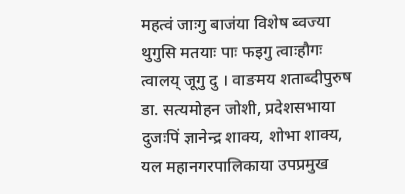महत्वं जाःगु बाजंया विशेष ब्वज्या थुगुसि मतयाः पाः फइगु त्वाःहौगः त्वालय् जूगु दु । वाङमय शताब्दीपुरुष डा. सत्यमोहन जोशी, प्रदेशसभाया दुजःपिं ज्ञानेन्द्र शाक्य, शोभा शाक्य, यल महानगरपालिकाया उपप्रमुख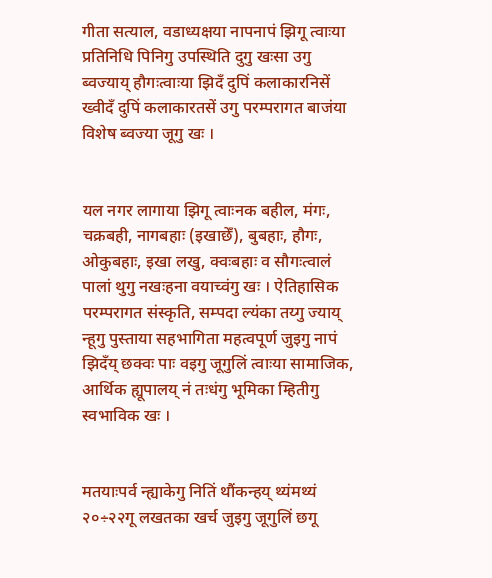गीता सत्याल, वडाध्यक्षया नापनापं झिगू त्वाःया प्रतिनिधि पिनिगु उपस्थिति दुगु खःसा उगु ब्वज्याय् हौगःत्वाःया झिदँ दुपिं कलाकारनिसें ख्वीदँ दुपिं कलाकारतसें उगु परम्परागत बाजंया विशेष ब्वज्या जूगु खः ।


यल नगर लागाया झिगू त्वाःनक बहील, मंगः, चक्रबही, नागबहाः (इखाछेँ), बुबहाः, हौगः, ओकुबहाः, इखा लखु, क्वःबहाः व सौगःत्वालं पालां थुगु नखःहना वयाच्वंगु खः । ऐतिहासिक परम्परागत संस्कृति, सम्पदा ल्यंका तय्गु ज्याय् न्हूगु पुस्ताया सहभागिता महत्वपूर्ण जुइगु नापं झिदँय् छक्वः पाः वइगु जूगुलिं त्वाःया सामाजिक, आर्थिक ह्यूपालय् नं तःधंगु भूमिका म्हितीगु स्वभाविक खः ।


मतयाःपर्व न्ह्याकेगु नितिं थौंकन्हय् थ्यंमथ्यं २०÷२२गू लखतका खर्च जुइगु जूगुलिं छगू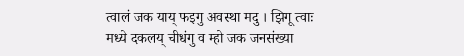त्वालं जक याय् फइगु अवस्था मदु । झिगू त्वाः मध्ये दकलय् चीधंगु व म्हो जक जनसंख्या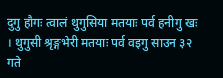दुगु हौगः त्वालं थुगुसिया मतयाः पर्व हनीगु खः । थुगुसी श्रृङ्गभेरी मतयाः पर्व वइगु साउन ३२ गते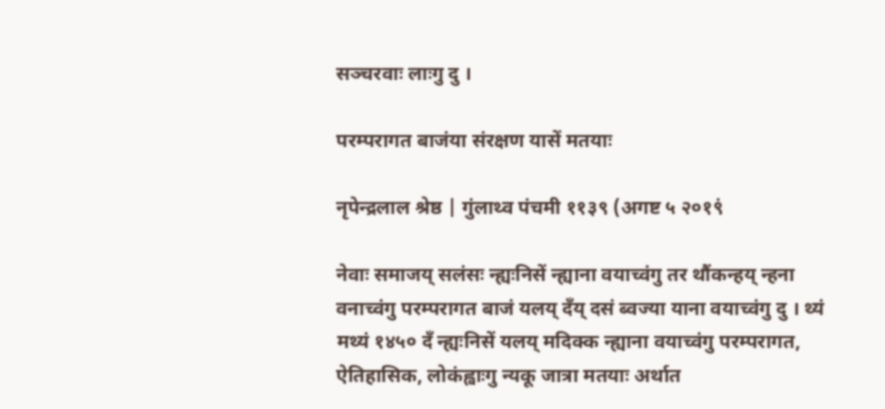सञ्चरवाः लाःगु दु ।

परम्परागत बाजंया संरक्षण यासें मतयाः

नृपेन्द्रलाल श्रेष्ठ | गुंलाथ्व पंचमी ११३९ (अगष्ट ५ २०१९ं

नेवाः समाजय् सलंसः न्ह्यःनिसें न्ह्याना वयाच्वंगु तर थौंकन्हय् न्हना वनाच्वंगु परम्परागत बाजं यलय् दँय् दसं ब्वज्या याना वयाच्वंगु दु । थ्यं मथ्यं १४५० दँ न्ह्यःनिसें यलय् मदिक्क न्ह्याना वयाच्वंगु परम्परागत, ऐतिहासिक, लोकंह्वाःगु न्यकू जात्रा मतयाः अर्थात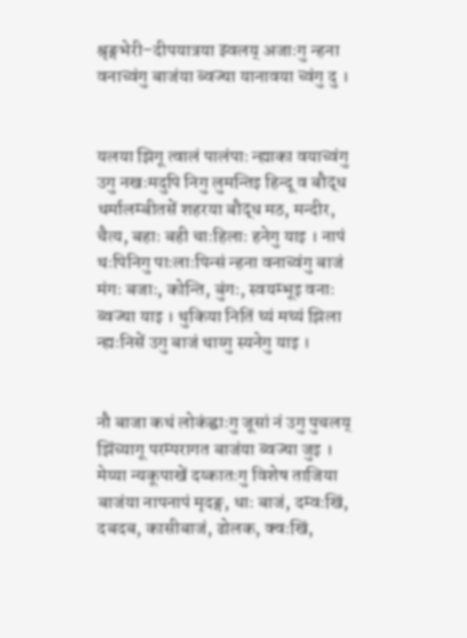श्रृङ्गभेरी–दीपयात्रया झ्वलय् अजाःगु न्हना वनाच्वंगु बाजंया ब्वज्या यानावया च्वंगु दु ।


यलया झिगू त्वालं पालंपाः न्ह्याका वयाच्वंगु उगु नखःमदुपि निगु लुमन्तिइ हिन्दू व बौद्ध धर्मालम्बीतसें शहरया बौद्ध मठ, मन्दीर, चैत्य, बहाः बही चाःहिलाः हनेगु याइ । नापं थःपिनिगु पाःलाःपिन्सं न्हना वनाच्वंगु बाजं मंगः बजाः, कोन्ति, बुंगः, स्वयम्भूइ वनाः ब्वज्या याइ । थुकिया नितिं थ्यं मथ्यं झिला न्ह्यःनिसें उगु बाजं थाय्गु स्यनेगु याइ ।


नौ बाजा कथं लोकंह्वाःगु जूसां नं उगु पुचलय् झिंच्यागू परम्परागत बाजंया ब्वज्या जुइ । मेय्या न्यकूपाखें दय्कातःगु विशेष ताजिया बाजंया नापनापं मृदङ्ग, धाः बाजं, दम्वःखिं, दबदब, कासीबाजं, ढोलक, क्वःखिं,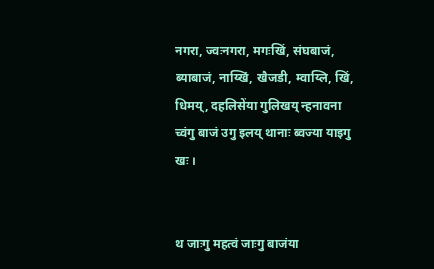नगरा, ज्वःनगरा, मगःखिं, संघबाजं, ब्याबाजं, नाय्खिं, खैजडी, म्वाय्लि, खिं, धिमय्, दहलिसेंया गुलिखय् न्हनावना च्वंगु बाजं उगु इलय् थानाः ब्वज्या याइगु खः ।


थ जाःगु महत्वं जाःगु बाजंया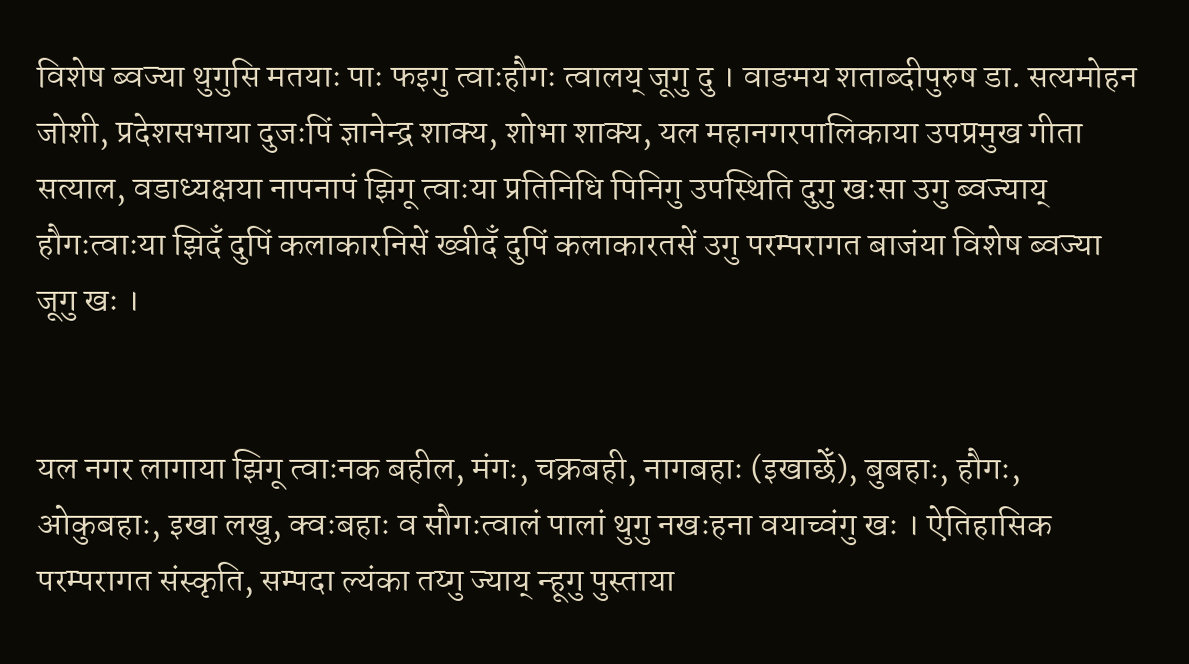विशेष ब्वज्या थुगुसि मतयाः पाः फइगु त्वाःहौगः त्वालय् जूगु दु । वाङमय शताब्दीपुरुष डा. सत्यमोहन जोशी, प्रदेशसभाया दुजःपिं ज्ञानेन्द्र शाक्य, शोभा शाक्य, यल महानगरपालिकाया उपप्रमुख गीता सत्याल, वडाध्यक्षया नापनापं झिगू त्वाःया प्रतिनिधि पिनिगु उपस्थिति दुगु खःसा उगु ब्वज्याय् हौगःत्वाःया झिदँ दुपिं कलाकारनिसें ख्वीदँ दुपिं कलाकारतसें उगु परम्परागत बाजंया विशेष ब्वज्या जूगु खः ।


यल नगर लागाया झिगू त्वाःनक बहील, मंगः, चक्रबही, नागबहाः (इखाछेँ), बुबहाः, हौगः, ओकुबहाः, इखा लखु, क्वःबहाः व सौगःत्वालं पालां थुगु नखःहना वयाच्वंगु खः । ऐतिहासिक परम्परागत संस्कृति, सम्पदा ल्यंका तय्गु ज्याय् न्हूगु पुस्ताया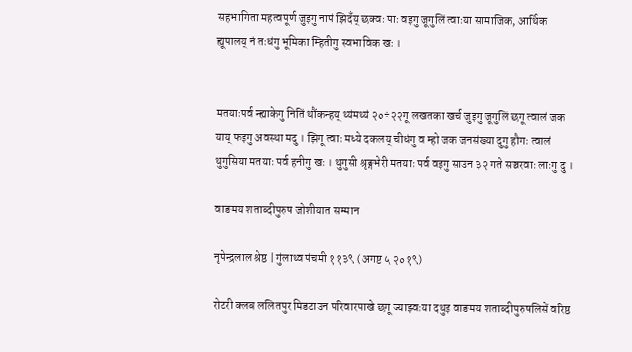सहभागिता महत्वपूर्ण जुइगु नापं झिदँय् छक्वः पाः वइगु जूगुलिं त्वाःया सामाजिक, आर्थिक ह्यूपालय् नं तःधंगु भूमिका म्हितीगु स्वभाविक खः ।


मतयाःपर्व न्ह्याकेगु नितिं थौंकन्हय् थ्यंमथ्यं २०÷२२गू लखतका खर्च जुइगु जूगुलिं छगू त्वालं जक याय् फइगु अवस्था मदु । झिगू त्वाः मध्ये दकलय् चीधंगु व म्हो जक जनसंख्या दुगु हौगः त्वालं थुगुसिया मतयाः पर्व हनीगु खः । थुगुसी श्रृङ्गभेरी मतयाः पर्व वइगु साउन ३२ गते सञ्चरवाः लाःगु दु ।

वाङमय शताब्दीपुरुष जोशीयात सम्मान

नृपेन्द्रलाल श्रेष्ठ | गुंलाथ्व पंचमी ११३९ (अगष्ट ५ २०१९)

रोटरी क्लब ललितपुर मिडटाउन परिवारपाखे छगू ज्याझ्वःया दथुइ वाङमय शताब्दीपुरुषलिसें वरिष्ठ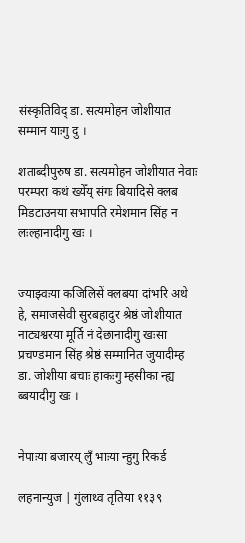संस्कृतिविद् डा. सत्यमोहन जोशीयात सम्मान याःगु दु ।

शताब्दीपुरुष डा. सत्यमोहन जोशीयात नेवाः परम्परा कथं ख्येँय् संगः बियादिसे क्लब मिडटाउनया सभापति रमेशमान सिंह न लःल्हानादीगु खः ।


ज्याझ्वःया कजिलिसें क्लबया दांभरि अथे हे, समाजसेवी सुरबहादुर श्रेष्ठं जोशीयात नाट्यश्वरया मूर्ति नं देछानादीगु खःसा प्रचण्डमान सिंह श्रेष्ठं सम्मानित जुयादीम्ह डा. जोशीया बचाः हाकःगु म्हसीका न्ह्य ब्बयादीगु खः ।


नेपाःया बजारय् लुँ भाःया न्हुगु रिकर्ड

लहनान्युज | गुंलाथ्व तृतिया ११३९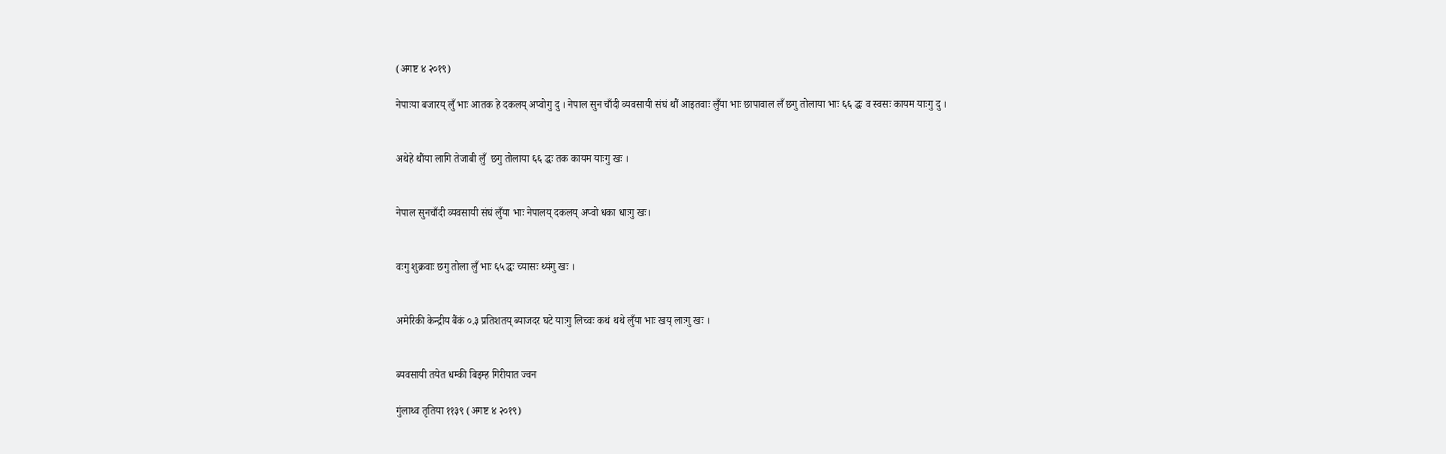(अगष्ट ४ २०१९)

नेपाःया बजारय् लुँ भाः आतक हे दकलय् अप्वोगु दु । नेपाल सुन चाँदी व्यवसायी संघं थौं आइतवाः लुँया भाः छापावाल लँ छगु तोलाया भाः ६६ द्धः व स्वसः कायम याःगु दु ।


अथेहे थौंया लागि तेजाबी लुँ  छगु तोलाया ६६ द्धः तक कायम याःगु खः ।


नेपाल सुनचाँदी व्यवसायी संघं लुँया भाः नेपालय् दकलय् अप्वो धका धाःगु खः।


वःगु शुक्रवाः छगु तोला लुँ भाः ६५ द्धः च्यासः थ्यंगु खः ।


अमेरिकी केन्द्रीय बैंकं ०.३ प्रतिशतय् ब्याजदर घटे याःगु लिच्वः कथं थथे लुँया भाः खय् लाःगु खः ।


ब्यवसायी तयेत धम्की बिइम्ह गिरीयात ज्वन

गुंलाथ्व तृतिया ११३९ (अगष्ट ४ २०१९)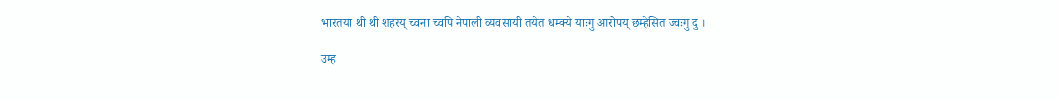भारतया थी थी शहरय् च्वना च्वपि नेपाली व्यवसायी तयेत धम्क्ये याःगु आरोपय् छम्हेसित ज्वःगु दु ।

उम्ह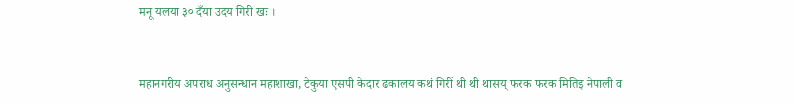मनू यलया ३० दँया उदय गिरी खः ।


महानगरीय अपराध अनुसन्धान महाशाखा, टेकुया एसपी केदार ढकालय कथं गिरीं थी थी थासय् फरक फरक मितिइ नेपाली व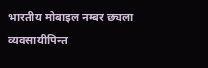भारतीय मोबाइल नम्बर छ्यला व्यवसायीपिन्त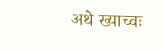अथे ख्याच्वः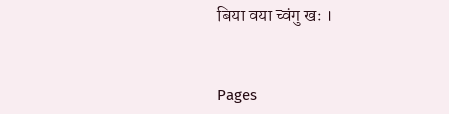बिया वया च्वंगु खः ।


Pages